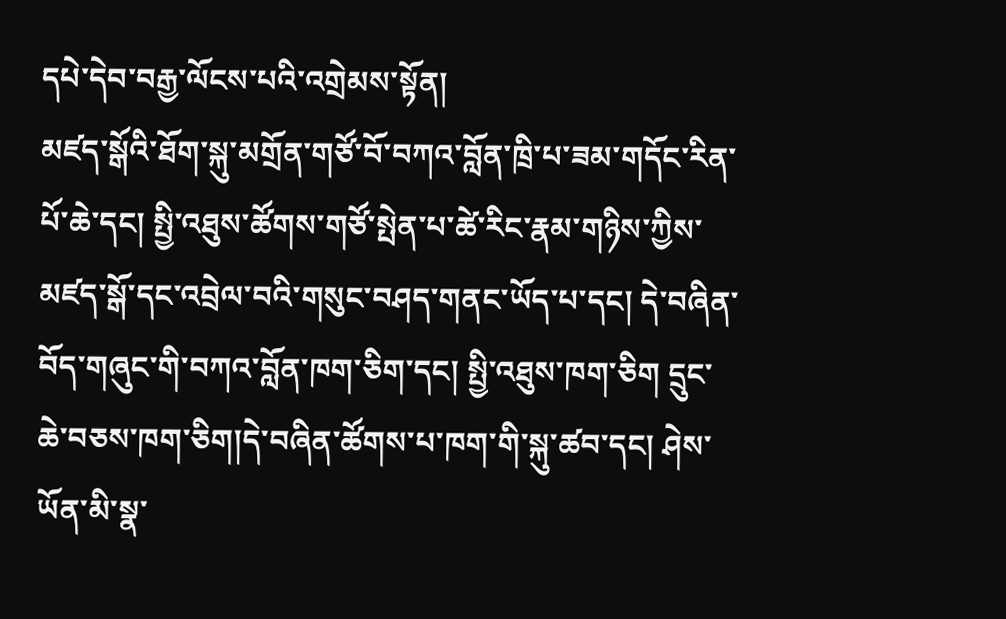དཔེ་དེབ་བརྒྱ་ལོངས་པའི་འགྲེམས་སྟོན།
མཛད་སྒོའི་ཐོག་སྐུ་མགྲོན་གཙོ་བོ་བཀའ་བློན་ཁྲི་པ་ཟམ་གདོང་རིན་པོ་ཆེ་དང། སྤྱི་འཐུས་ཚོགས་གཙོ་སྤེན་པ་ཚེ་རིང་རྣམ་གཉིས་ཀྱིས་མཛད་སྒོ་དང་འབྲེལ་བའི་གསུང་བཤད་གནང་ཡོད་པ་དང། དེ་བཞིན་བོད་གཞུང་གི་བཀའ་བློན་ཁག་ཅིག་དང། སྤྱི་འཐུས་ཁག་ཅིག དྲུང་ཆེ་བཅས་ཁག་ཅིག།དེ་བཞིན་ཚོགས་པ་ཁག་གི་སྐུ་ཚབ་དང། ཤེས་ཡོན་མི་སྣ་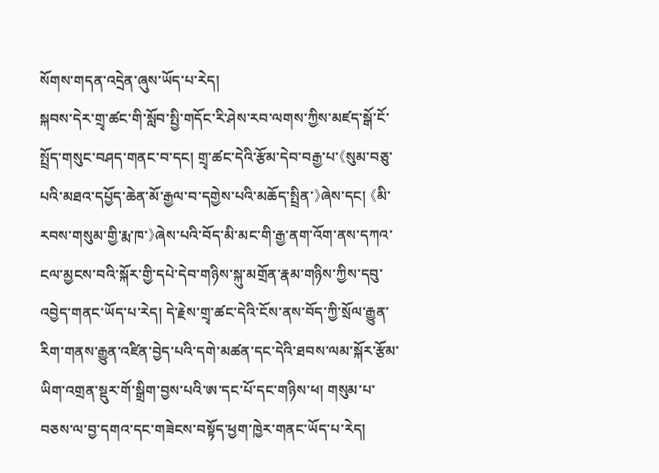སོགས་གདན་འདྲེན་ཞུས་ཡོད་པ་རེད།
སྐབས་དེར་གྲྭ་ཚང་གི་སློབ་སྤྱི་གདོང་རི་ཤེས་རབ་ལགས་ཀྱིས་མཛད་སྒོ་ངོ་སྤྲོད་གསུང་བཤད་གནང་བ་དང། གྲྭ་ཚང་དེའི་རྩོམ་དེབ་བརྒྱ་པ་《སུམ་བཅུ་པའི་མཐའ་དཔྱོད་ཆེན་མོ་རྒྱལ་བ་དགྱེས་པའི་མཆོད་སྤྲིན་》ཞེས་དང། 《མི་རབས་གསུམ་གྱི་རྨ་ཁ་》ཞེས་པའི་བོད་མི་མང་གི་རྒྱ་ནག་འོག་ནས་དཀའ་ངལ་མྱངས་བའི་སྐོར་གྱི་དཔེ་དེབ་གཉིས་སྐུ་མགྲོན་རྣམ་གཉིས་ཀྱིས་དབུ་འབྱེད་གནང་ཡོད་པ་རེད། དེ་རྗེས་གྲྭ་ཚང་དེའི་ངོས་ནས་བོད་ཀྱི་སྲོལ་རྒྱུན་རིག་གནས་རྒྱུན་འཛིན་བྱེད་པའི་དགེ་མཚན་དང་དེའི་ཐབས་ལམ་སྐོར་རྩོམ་ཡིག་འགྲན་སྡུར་གོ་སྒྲིག་བྱས་པའི་ཨ་དང་པོ་དང་གཉིས་ཕ། གསུམ་པ་བཅས་ལ་བྱ་དགའ་དང་གཟེངས་བསྟོད་ཕྱག་ཁྱེར་གནང་ཡོད་པ་རེད།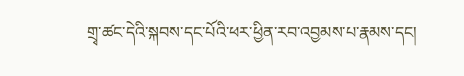གྲྭ་ཚང་དེའི་སྐབས་དང་པོའི་ཕར་ཕྱིན་རབ་འབྱམས་པ་རྣམས་དང།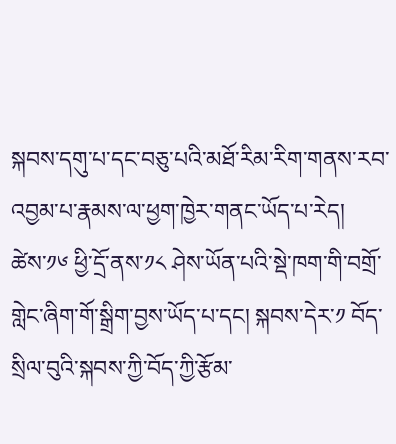སྐབས་དགུ་པ་དང་བཅུ་པའི་མཐོ་རིམ་རིག་གནས་རབ་འབྱམ་པ་རྣམས་ལ་ཕྱག་ཁྱེར་གནང་ཡོད་པ་རེད།
ཚེས་༡༦ ཕྱི་དྲོ་ནས་༡༨ ཤེས་ཡོན་པའི་སྡེ་ཁག་གི་བགྲོ་གླེང་ཞིག་གོ་སྒྲིག་བྱས་ཡོད་པ་དང། སྐབས་དེར་༡ བོད་སྲིལ་བུའི་སྐབས་ཀྱི་བོད་ཀྱི་རྩོམ་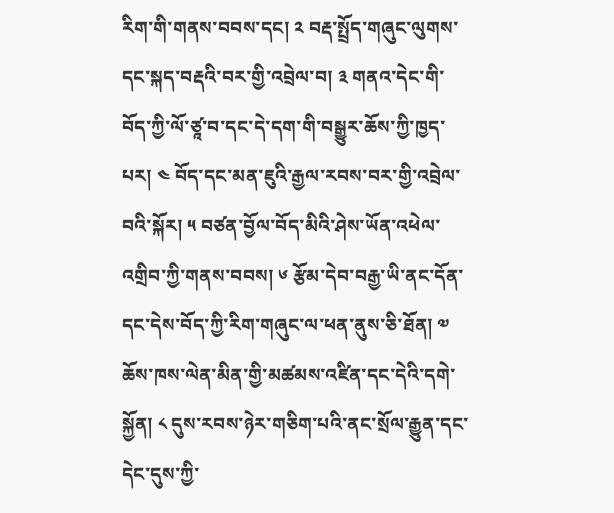རིག་གི་གནས་བབས་དང། ༢ བརྡ་སྤྲོད་གཞུང་ལུགས་དང་སྐད་བརྡའི་བར་གྱི་འབྲེལ་བ། ༣ གནའ་དེང་གི་བོད་ཀྱི་ལོ་ཙཱ་བ་དང་དེ་དག་གི་བསྒྱུར་ཆོས་ཀྱི་ཁྱད་པར། ༤ བོད་དང་མན་ཇུའི་རྒྱལ་རབས་བར་གྱི་འབྲེལ་བའི་སྐོར། ༥ བཙན་བྱོལ་བོད་མིའི་ཤེས་ཡོན་འཕེལ་འགྲིབ་ཀྱི་གནས་བབས། ༦ རྩོམ་དེབ་བརྒྱ་ཡི་ནང་དོན་དང་དེས་བོད་ཀྱི་རིག་གཞུང་ལ་ཕན་ནུས་ཅི་ཐོན། ༧ ཆོས་ཁས་ལེན་མིན་གྱི་མཚམས་འཛིན་དང་དེའི་དགེ་སྐྱོན། ༨ དུས་རབས་ཉེར་གཅིག་པའི་ནང་སྲོལ་རྒྱུན་དང་དེང་དུས་ཀྱི་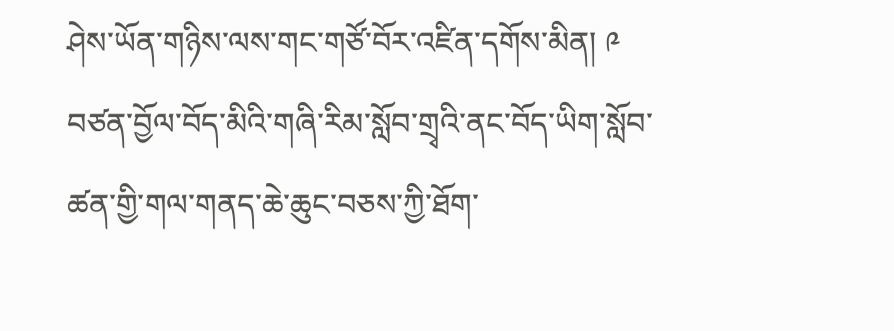ཤེས་ཡོན་གཉིས་ལས་གང་གཙོ་བོར་འཛིན་དགོས་མིན། ༩ བཙན་བྱོལ་བོད་མིའི་གཞི་རིམ་སློབ་གྲྭའི་ནང་བོད་ཡིག་སློབ་ཚན་གྱི་གལ་གནད་ཆེ་ཆུང་བཅས་ཀྱི་ཐོག་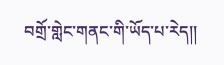བགྲོ་གླེང་གནང་གི་ཡོད་པ་རེད།།